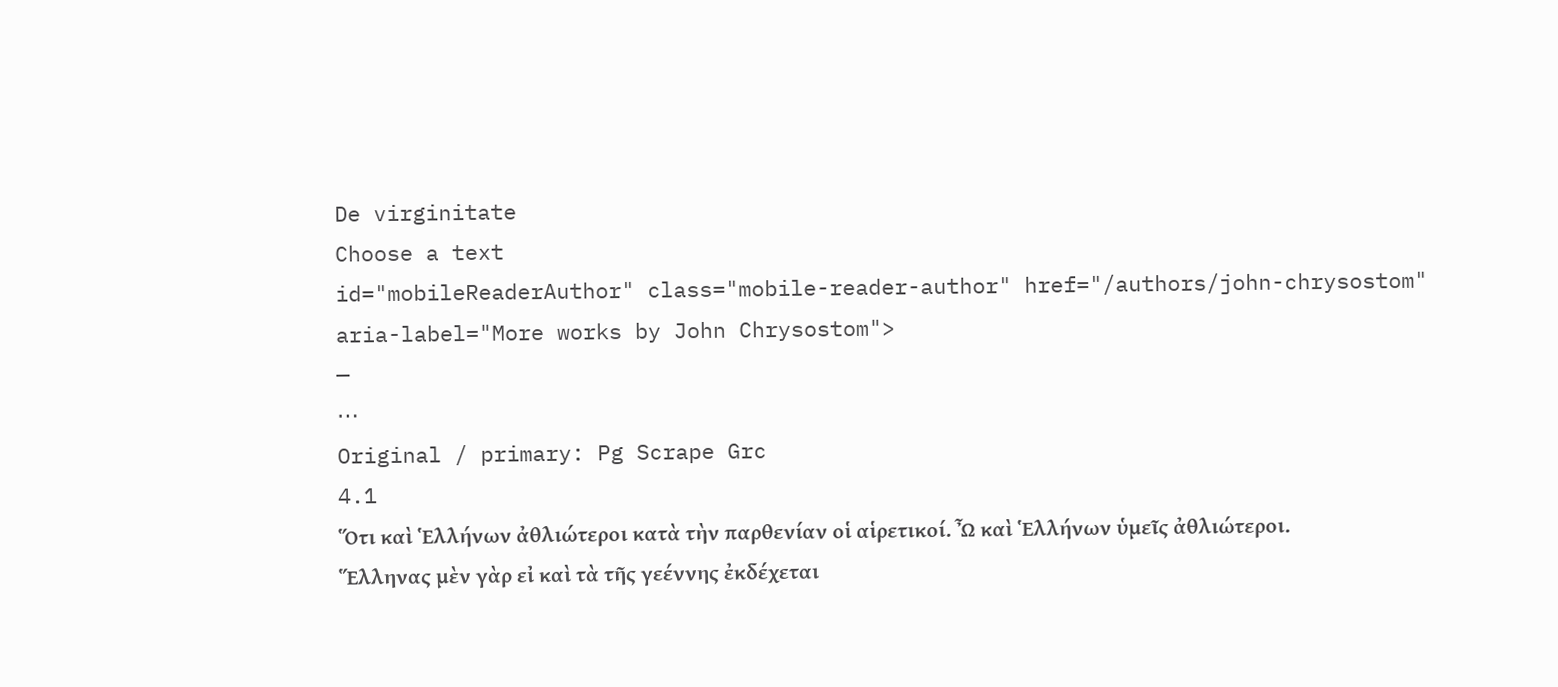De virginitate
Choose a text
id="mobileReaderAuthor" class="mobile-reader-author" href="/authors/john-chrysostom" aria-label="More works by John Chrysostom">
—
⋯
Original / primary: Pg Scrape Grc
4.1
Ὅτι καὶ Ἑλλήνων ἀθλιώτεροι κατὰ τὴν παρθενίαν οἱ αἱρετικοί. Ὦ καὶ Ἑλλήνων ὑμεῖς ἀθλιώτεροι. Ἕλληνας μὲν γὰρ εἰ καὶ τὰ τῆς γεέννης ἐκδέχεται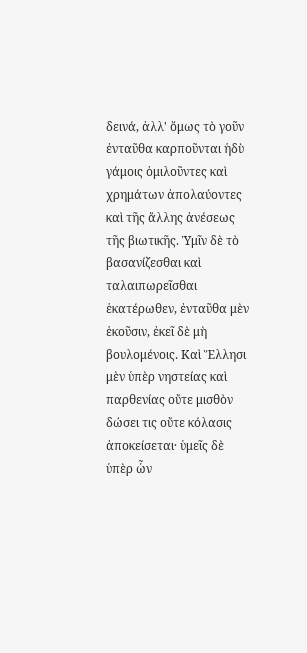δεινά, ἀλλ' ὅμως τὸ γοῦν ἐνταῦθα καρποῦνται ἡδὺ γάμοις ὁμιλοῦντες καὶ χρημάτων ἀπολαύοντες καὶ τῆς ἄλλης ἀνέσεως τῆς βιωτικῆς. Ὑμῖν δὲ τὸ βασανίζεσθαι καὶ ταλαιπωρεῖσθαι ἑκατέρωθεν, ἐνταῦθα μὲν ἑκοῦσιν, ἐκεῖ δὲ μὴ βουλομένοις. Καὶ Ἕλλησι μὲν ὑπὲρ νηστείας καὶ παρθενίας οὔτε μισθὸν δώσει τις οὔτε κόλασις ἀποκείσεται· ὑμεῖς δὲ ὑπὲρ ὧν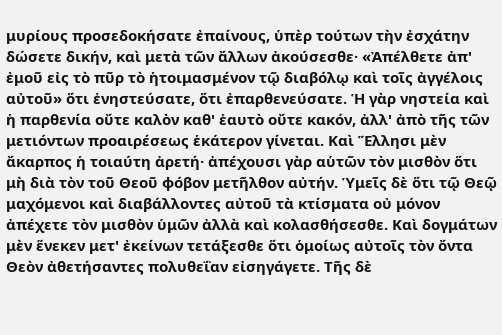μυρίους προσεδοκήσατε ἐπαίνους, ὑπὲρ τούτων τὴν ἐσχάτην δώσετε δικήν, καὶ μετὰ τῶν ἄλλων ἀκούσεσθε· «Ἀπέλθετε ἀπ' ἐμοῦ εἰς τὸ πῦρ τὸ ἡτοιμασμένον τῷ διαβόλῳ καὶ τοῖς ἀγγέλοις αὐτοῦ» ὅτι ἐνηστεύσατε, ὅτι ἐπαρθενεύσατε. Ἡ γὰρ νηστεία καὶ ἡ παρθενία οὔτε καλὸν καθ' ἑαυτὸ οὔτε κακόν, ἀλλ' ἀπὸ τῆς τῶν μετιόντων προαιρέσεως ἑκάτερον γίνεται. Καὶ Ἕλλησι μὲν ἄκαρπος ἡ τοιαύτη ἀρετή· ἀπέχουσι γὰρ αὑτῶν τὸν μισθὸν ὅτι μὴ διὰ τὸν τοῦ Θεοῦ φόβον μετῆλθον αὐτήν. Ὑμεῖς δὲ ὅτι τῷ Θεῷ μαχόμενοι καὶ διαβάλλοντες αὐτοῦ τὰ κτίσματα οὐ μόνον ἀπέχετε τὸν μισθὸν ὑμῶν ἀλλὰ καὶ κολασθήσεσθε. Καὶ δογμάτων μὲν ἕνεκεν μετ' ἐκείνων τετάξεσθε ὅτι ὁμοίως αὐτοῖς τὸν ὄντα Θεὸν ἀθετήσαντες πολυθεΐαν εἰσηγάγετε. Τῆς δὲ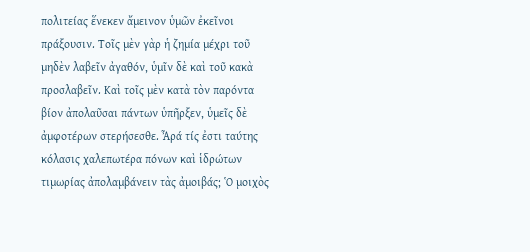πολιτείας ἕνεκεν ἄμεινον ὑμῶν ἐκεῖνοι πράξουσιν. Τοῖς μὲν γὰρ ἡ ζημία μέχρι τοῦ μηδὲν λαβεῖν ἀγαθόν, ὑμῖν δὲ καὶ τοῦ κακὰ προσλαβεῖν. Καὶ τοῖς μὲν κατὰ τὸν παρόντα βίον ἀπολαῦσαι πάντων ὑπῆρξεν, ὑμεῖς δὲ ἀμφοτέρων στερήσεσθε. Ἆρά τίς ἐστι ταύτης κόλασις χαλεπωτέρα πόνων καὶ ἱδρώτων τιμωρίας ἀπολαμβάνειν τὰς ἀμοιβάς; Ὁ μοιχὸς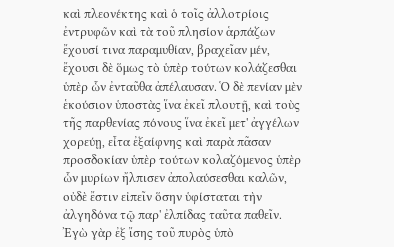καὶ πλεονέκτης καὶ ὁ τοῖς ἀλλοτρίοις ἐντρυφῶν καὶ τὰ τοῦ πλησίον ἁρπάζων ἔχουσί τινα παραμυθίαν, βραχεῖαν μέν, ἔχουσι δὲ ὅμως τὸ ὑπὲρ τούτων κολάζεσθαι ὑπὲρ ὧν ἐνταῦθα ἀπέλαυσαν. Ὁ δὲ πενίαν μὲν ἑκούσιον ὑποστὰς ἵνα ἐκεῖ πλουτῇ, καὶ τοὺς τῆς παρθενίας πόνους ἵνα ἐκεῖ μετ' ἀγγέλων χορεύῃ, εἶτα ἐξαίφνης καὶ παρὰ πᾶσαν προσδοκίαν ὑπὲρ τούτων κολαζόμενος ὑπὲρ ὧν μυρίων ἤλπισεν ἀπολαύσεσθαι καλῶν, οὐδὲ ἔστιν εἰπεῖν ὅσην ὑφίσταται τὴν ἀλγηδόνα τῷ παρ' ἐλπίδας ταῦτα παθεῖν. Ἐγὼ γὰρ ἐξ ἴσης τοῦ πυρὸς ὑπὸ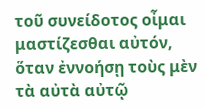τοῦ συνείδοτος οἶμαι μαστίζεσθαι αὐτόν, ὅταν ἐννοήσῃ τοὺς μὲν τὰ αὐτὰ αὐτῷ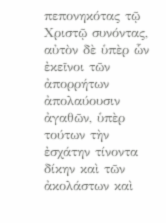πεπονηκότας τῷ Χριστῷ συνόντας, αὐτὸν δὲ ὑπὲρ ὧν ἐκεῖνοι τῶν ἀπορρήτων ἀπολαύουσιν ἀγαθῶν, ὑπὲρ τούτων τὴν ἐσχάτην τίνοντα δίκην καὶ τῶν ἀκολάστων καὶ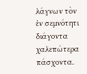λάγνων τὸν ἐν σεμνότητι διάγοντα χαλεπώτερα πάσχοντα.